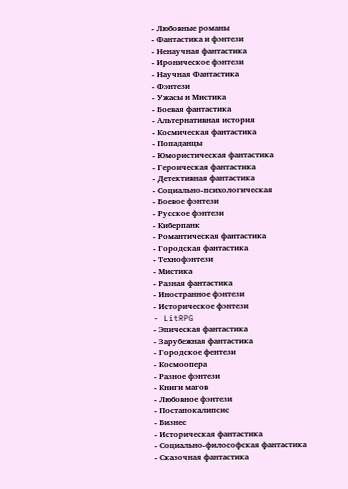- Любовные романы
- Фантастика и фэнтези
- Ненаучная фантастика
- Ироническое фэнтези
- Научная Фантастика
- Фэнтези
- Ужасы и Мистика
- Боевая фантастика
- Альтернативная история
- Космическая фантастика
- Попаданцы
- Юмористическая фантастика
- Героическая фантастика
- Детективная фантастика
- Социально-психологическая
- Боевое фэнтези
- Русское фэнтези
- Киберпанк
- Романтическая фантастика
- Городская фантастика
- Технофэнтези
- Мистика
- Разная фантастика
- Иностранное фэнтези
- Историческое фэнтези
- LitRPG
- Эпическая фантастика
- Зарубежная фантастика
- Городское фентези
- Космоопера
- Разное фэнтези
- Книги магов
- Любовное фэнтези
- Постапокалипсис
- Бизнес
- Историческая фантастика
- Социально-философская фантастика
- Сказочная фантастика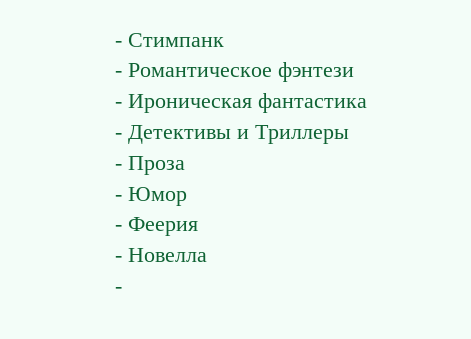- Стимпанк
- Романтическое фэнтези
- Ироническая фантастика
- Детективы и Триллеры
- Проза
- Юмор
- Феерия
- Новелла
-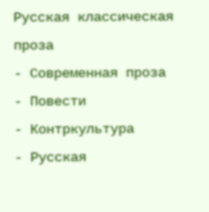Русская классическая проза
- Современная проза
- Повести
- Контркультура
- Русская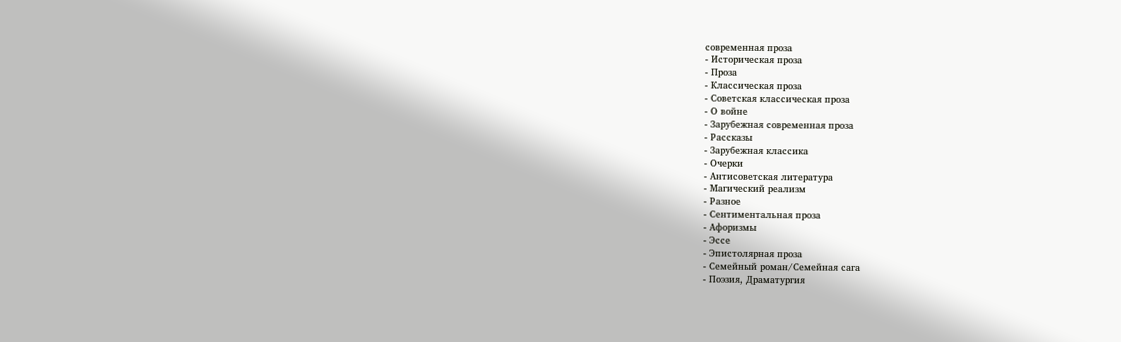современная проза
- Историческая проза
- Проза
- Классическая проза
- Советская классическая проза
- О войне
- Зарубежная современная проза
- Рассказы
- Зарубежная классика
- Очерки
- Антисоветская литература
- Магический реализм
- Разное
- Сентиментальная проза
- Афоризмы
- Эссе
- Эпистолярная проза
- Семейный роман/Семейная сага
- Поэзия, Драматургия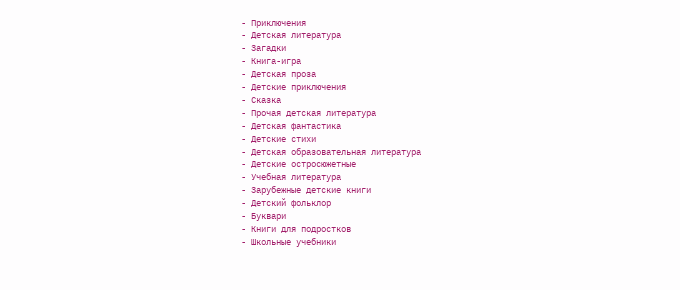- Приключения
- Детская литература
- Загадки
- Книга-игра
- Детская проза
- Детские приключения
- Сказка
- Прочая детская литература
- Детская фантастика
- Детские стихи
- Детская образовательная литература
- Детские остросюжетные
- Учебная литература
- Зарубежные детские книги
- Детский фольклор
- Буквари
- Книги для подростков
- Школьные учебники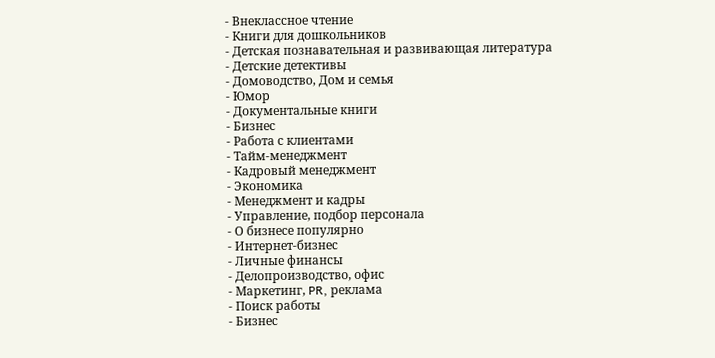- Внеклассное чтение
- Книги для дошкольников
- Детская познавательная и развивающая литература
- Детские детективы
- Домоводство, Дом и семья
- Юмор
- Документальные книги
- Бизнес
- Работа с клиентами
- Тайм-менеджмент
- Кадровый менеджмент
- Экономика
- Менеджмент и кадры
- Управление, подбор персонала
- О бизнесе популярно
- Интернет-бизнес
- Личные финансы
- Делопроизводство, офис
- Маркетинг, PR, реклама
- Поиск работы
- Бизнес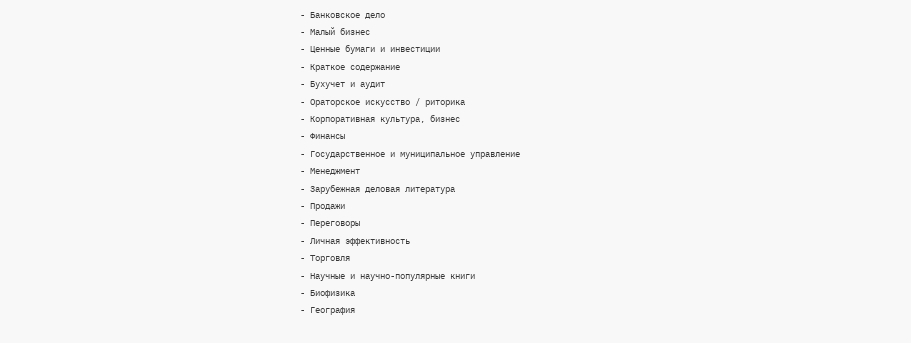- Банковское дело
- Малый бизнес
- Ценные бумаги и инвестиции
- Краткое содержание
- Бухучет и аудит
- Ораторское искусство / риторика
- Корпоративная культура, бизнес
- Финансы
- Государственное и муниципальное управление
- Менеджмент
- Зарубежная деловая литература
- Продажи
- Переговоры
- Личная эффективность
- Торговля
- Научные и научно-популярные книги
- Биофизика
- География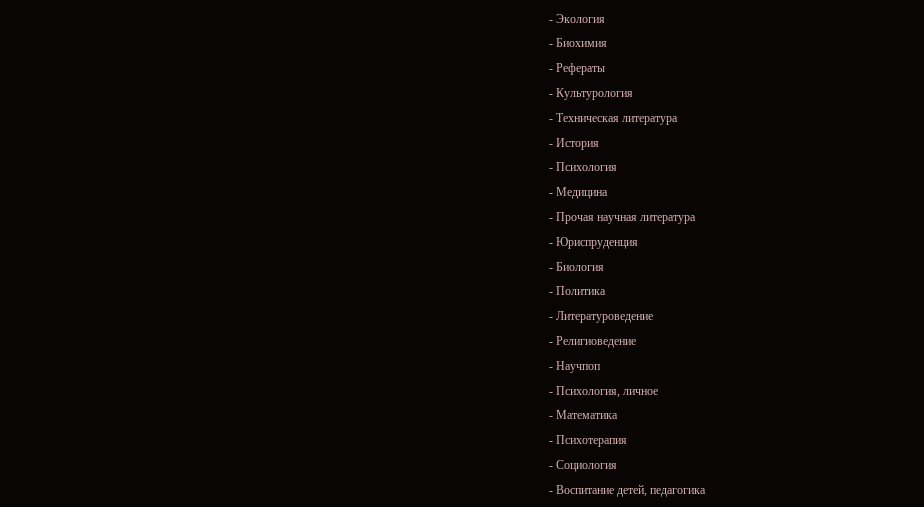- Экология
- Биохимия
- Рефераты
- Культурология
- Техническая литература
- История
- Психология
- Медицина
- Прочая научная литература
- Юриспруденция
- Биология
- Политика
- Литературоведение
- Религиоведение
- Научпоп
- Психология, личное
- Математика
- Психотерапия
- Социология
- Воспитание детей, педагогика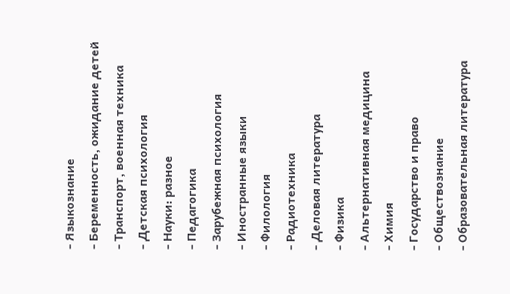- Языкознание
- Беременность, ожидание детей
- Транспорт, военная техника
- Детская психология
- Науки: разное
- Педагогика
- Зарубежная психология
- Иностранные языки
- Филология
- Радиотехника
- Деловая литература
- Физика
- Альтернативная медицина
- Химия
- Государство и право
- Обществознание
- Образовательная литература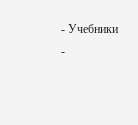- Учебники
-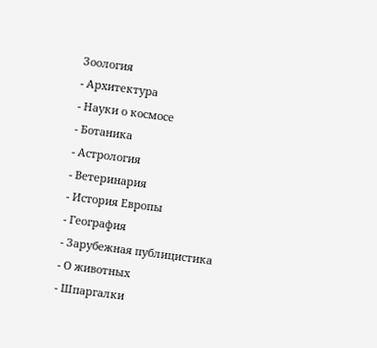Зоология
- Архитектура
- Науки о космосе
- Ботаника
- Астрология
- Ветеринария
- История Европы
- География
- Зарубежная публицистика
- О животных
- Шпаргалки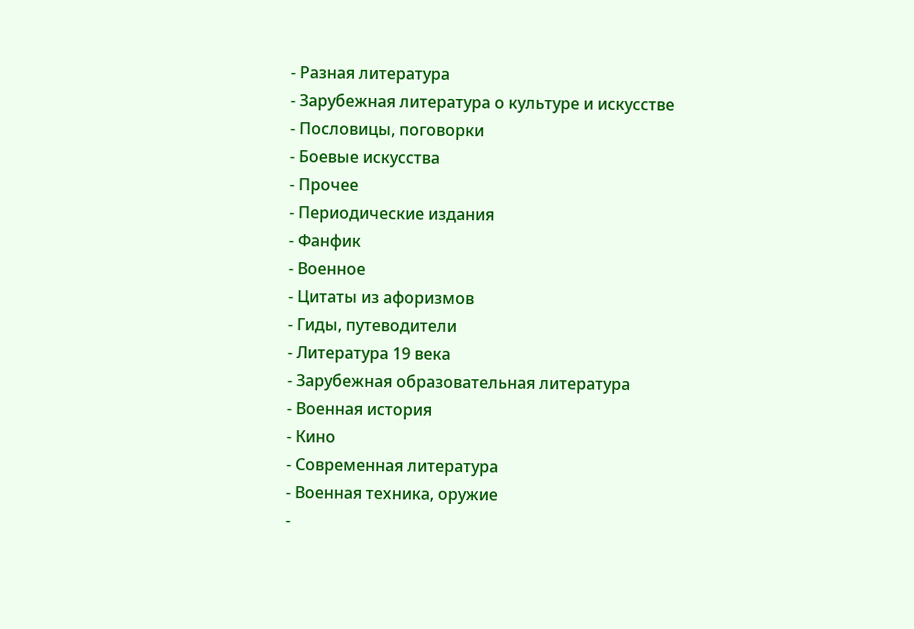- Разная литература
- Зарубежная литература о культуре и искусстве
- Пословицы, поговорки
- Боевые искусства
- Прочее
- Периодические издания
- Фанфик
- Военное
- Цитаты из афоризмов
- Гиды, путеводители
- Литература 19 века
- Зарубежная образовательная литература
- Военная история
- Кино
- Современная литература
- Военная техника, оружие
-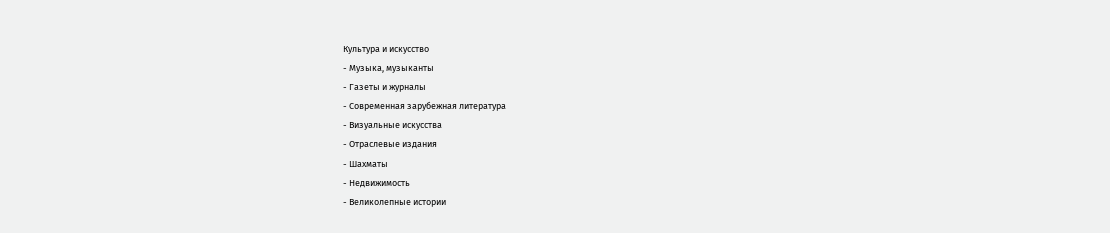Культура и искусство
- Музыка, музыканты
- Газеты и журналы
- Современная зарубежная литература
- Визуальные искусства
- Отраслевые издания
- Шахматы
- Недвижимость
- Великолепные истории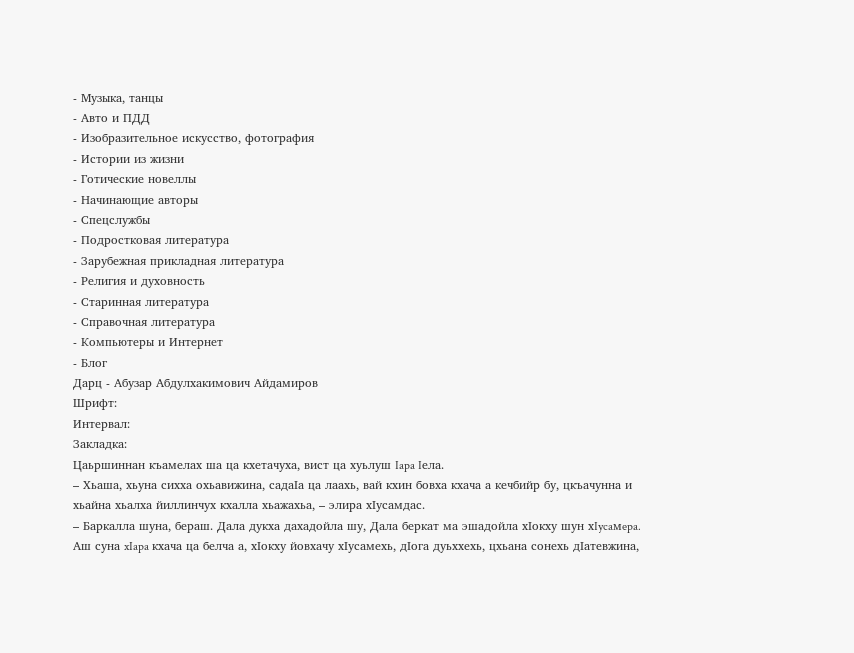- Музыка, танцы
- Авто и ПДД
- Изобразительное искусство, фотография
- Истории из жизни
- Готические новеллы
- Начинающие авторы
- Спецслужбы
- Подростковая литература
- Зарубежная прикладная литература
- Религия и духовность
- Старинная литература
- Справочная литература
- Компьютеры и Интернет
- Блог
Дарц - Абузар Абдулхакимович Айдамиров
Шрифт:
Интервал:
Закладка:
Цаьршиннан къамелах ша ца кхетачуха, вист ца хуьлуш Iapa Iела.
– Хьаша, хьуна сихха охьавижина, садаIа ца лаахь, вай кхин бовха кхача а кечбийр бу, цкъачунна и хьайна хьалха йиллинчух кхалла хьажахьа, – элира хIусамдас.
– Баркалла шуна, бераш. Дала дукха дахадойла шу, Дала беркат ма эшадойла хIокху шун хIycaмepa. Аш суна xIapa кхача ца белча а, хIокху йовхачу хIусамехь, дIога дуьххехь, цхьана сонехь дIатевжина,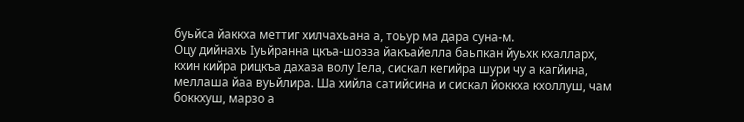буьйса йаккха меттиг хилчахьана а, тоьур ма дара суна-м.
Оцу дийнахь Iуьйранна цкъа-шозза йакъайелла баьпкан йуьхк кхалларх, кхин кийра рицкъа дахаза волу Iела, сискал кегийра шури чу а кагйина, меллаша йаа вуьйлира. Ша хийла сатийсина и сискал йоккха кхоллуш, чам боккхуш, марзо а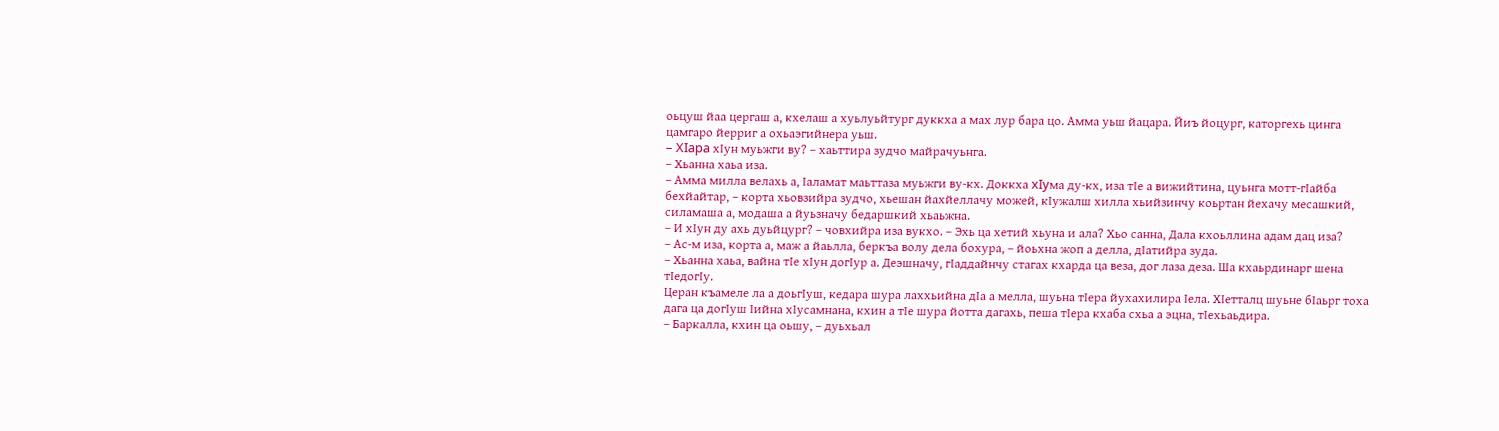оьцуш йаа цергаш а, кхелаш а хуьлуьйтург дуккха а мах лур бара цо. Амма уьш йацара. Йиъ йоцург, каторгехь цинга цамгаро йерриг а охьаэгийнера уьш.
– XIapa хIун муьжги ву? – хаьттира зудчо майрачуьнга.
– Хьанна хаьа иза.
– Амма милла велахь а, Iаламат маьттаза муьжги ву-кх. Доккха xIyмa ду-кх, иза тIе а вижийтина, цуьнга мотт-гIайба бехйайтар, – корта хьовзийра зудчо, хьешан йахйеллачу можей, кIужалш хилла хьийзинчу коьртан йехачу месашкий, силамаша а, модаша а йуьзначу бедаршкий хьаьжна.
– И хIун ду ахь дуьйцург? – човхийра иза вукхо. – Эхь ца хетий хьуна и ала? Хьо санна, Дала кхоьллина адам дац иза?
– Ас-м иза, корта а, маж а йаьлла, беркъа волу дела бохура, – йоьхна жоп а делла, дIатийра зуда.
– Хьанна хаьа, вайна тIе хIун догIур а. Деэшначу, гIаддайнчу стагах кхарда ца веза, дог лаза деза. Ша кхаьрдинарг шена тIедогIу.
Церан къамеле ла а доьгIуш, кедара шура лаххьийна дIа а мелла, шуьна тIера йухахилира Iела. ХIетталц шуьне бIаьрг тоха дага ца догIуш Iийна хIусамнана, кхин а тIе шура йотта дагахь, пеша тIера кхаба схьа а эцна, тIехьаьдира.
– Баркалла, кхин ца оьшу, – дуьхьал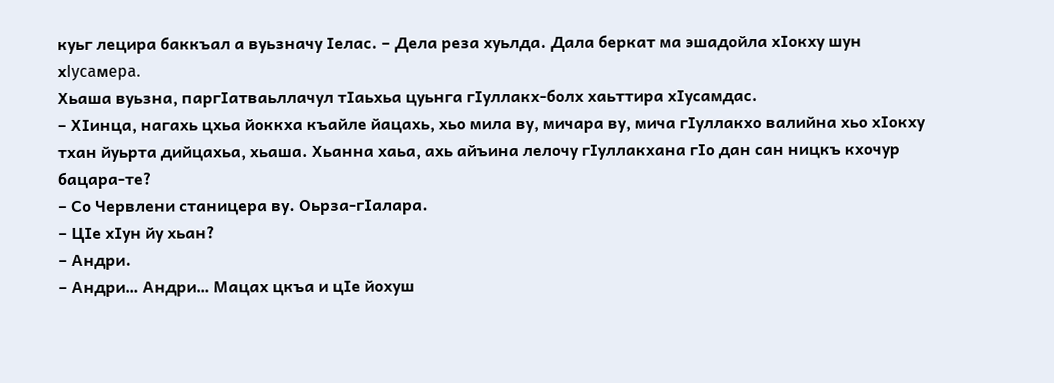куьг лецира баккъал а вуьзначу Iелас. – Дела реза хуьлда. Дала беркат ма эшадойла хIокху шун хIycaмepa.
Хьаша вуьзна, паргIатваьллачул тIаьхьа цуьнга гIуллакх-болх хаьттира хIусамдас.
– ХIинца, нагахь цхьа йоккха къайле йацахь, хьо мила ву, мичара ву, мича гIуллакхо валийна хьо хIокху тхан йуьрта дийцахьа, хьаша. Хьанна хаьа, ахь айъина лелочу гIуллакхана гIо дан сан ницкъ кхочур бацара-те?
– Со Червлени станицера ву. Оьрза-гIалара.
– ЦIe хIун йу хьан?
– Андри.
– Андри… Андри… Мацах цкъа и цIе йохуш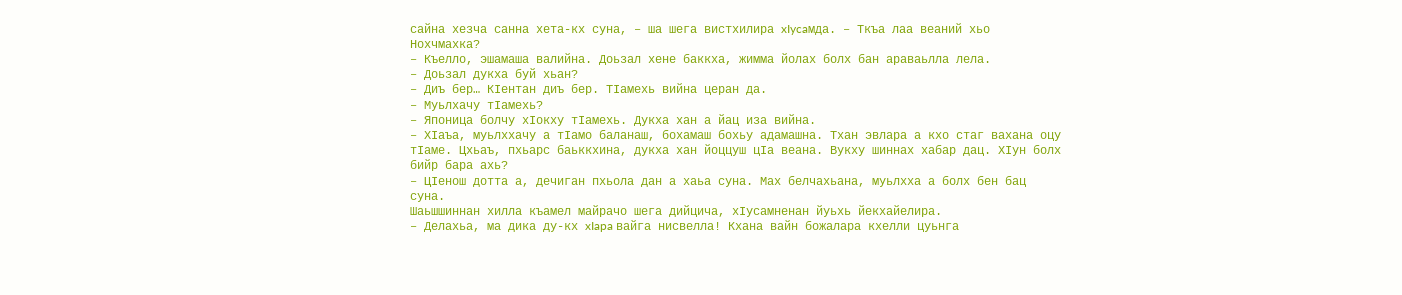сайна хезча санна хета-кх суна, – ша шега вистхилира xIycaмда. – Ткъа лаа веаний хьо Нохчмахка?
– Къелло, эшамаша валийна. Доьзал хене баккха, жимма йолах болх бан араваьлла лела.
– Доьзал дукха буй хьан?
– Диъ бер… КIентан диъ бер. ТIамехь вийна церан да.
– Муьлхачу тIамехь?
– Японица болчу хIокху тIамехь. Дукха хан а йац иза вийна.
– ХIаъа, муьлххачу а тIамо баланаш, бохамаш бохьу адамашна. Тхан эвлара а кхо стаг вахана оцу тIаме. Цхьаъ, пхьарс баьккхина, дукха хан йоццуш цIа веана. Вукху шиннах хабар дац. ХIун болх бийр бара ахь?
– ЦIенош дотта а, дечиган пхьола дан а хаьа суна. Мах белчахьана, муьлхха а болх бен бац суна.
Шаьшшиннан хилла къамел майрачо шега дийцича, хIусамненан йуьхь йекхайелира.
– Делахьа, ма дика ду-кх xIapa вайга нисвелла! Кхана вайн божалара кхелли цуьнга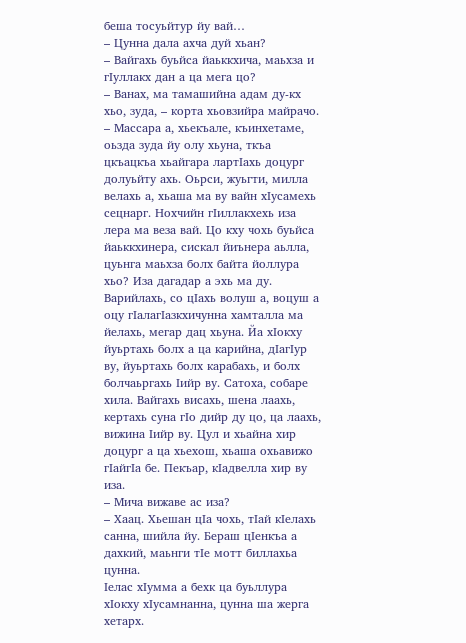беша тосуьйтур йу вай…
– Цунна дала ахча дуй хьан?
– Вайгахь буьйса йаьккхича, маьхза и гIуллакх дан а ца мега цо?
– Ванах, ма тамашийна адам ду-кх хьо, зуда, – корта хьовзийра майрачо. – Массара а, хьекъале, къинхетаме, оьзда зуда йу олу хьуна, ткъа цкъацкъа хьайгара лартIахь доцург долуьйту ахь. Оьрси, жуьгти, милла велахь а, хьаша ма ву вайн хIусамехь сецнарг. Нохчийн гIиллакхехь иза лера ма веза вай. Цо кху чохь буьйса йаьккхинера, сискал йиънера аьлла, цуьнга маьхза болх байта йоллура хьо? Иза дагадар а эхь ма ду. Варийлахь, со цIахь волуш а, воцуш а оцу гIалагIазкхичунна хамталла ма йелахь, мегар дац хьуна. Йа хIокху йуьртахь болх а ца карийна, дIагIур ву, йуьртахь болх карабахь, и болх болчаьргахь Iийр ву. Сатоха, собаре хила. Вайгахь висахь, шена лаахь, кертахь суна гIo дийр ду цо, ца лаахь, вижина Iийр ву. Цул и хьайна хир доцург а ца хьехош, хьаша охьавижо гIайгIa бе. Пекъар, кIадвелла хир ву иза.
– Мича вижаве ас иза?
– Хаац. Хьешан цIа чохь, тIай кIелахь санна, шийла йу. Бераш цIенкъа а дахкий, маьнги тIе мотт биллахьа цунна.
Iелас хIyммa а бехк ца буьллура хIокху хIусамнанна, цунна ша жерга хетарх.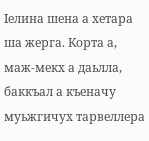Iелина шена а хетара ша жерга. Корта а, маж-мекх а даьлла, баккъал а къеначу муьжгичух тарвеллера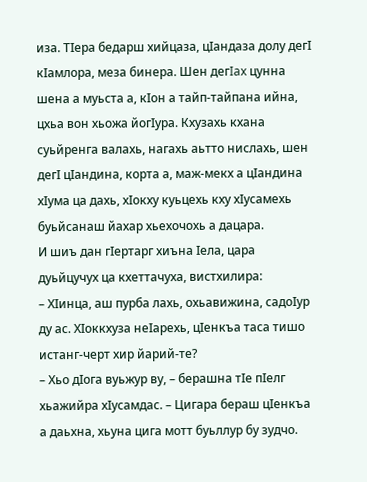иза. ТIера бедарш хийцаза, цIандаза долу дeгI кIамлора, меза бинера. Шен дeгIax цунна шена а муьста а, кIон а тайп-тайпана ийна, цхьа вон хьожа йогIура. Кхузахь кхана суьйренга валахь, нагахь аьтто нислахь, шен дeгI цIандина, корта а, маж-мекх а цIандина хIума ца дахь, хIокху куьцехь кху хIусамехь буьйсанаш йахар хьехочохь а дацара.
И шиъ дан гIертарг хиъна Iела, цара дуьйцучух ца кхеттачуха, вистхилира:
– ХIинца, аш пурба лахь, охьавижина, садоIур ду ас. ХIоккхуза неIарехь, цIенкъа таса тишо истанг-черт хир йарий-те?
– Хьо дIога вуьжур ву, – берашна тIе пIелг хьажийра хIусамдас. – Цигара бераш цIенкъа а даьхна, хьуна цига мотт буьллур бу зудчо.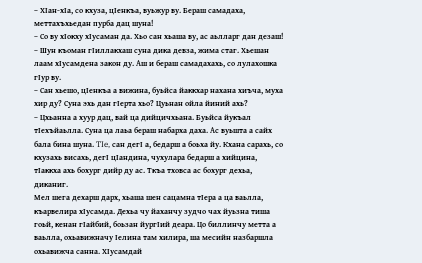– ХIан-хIа, со кхуза, цIенкъа, вуьжур ву. Бераш самадаха, меттахъхьедан пурба дац шуна!
– Со ву хIокху хIусаман да. Хьо сан хьаша ву, ас аьлларг дан дезаш!
– Шун къоман гIиллакхаш суна дика девза, жима стаг. Хьешан лаам хIусамдена закон ду. Аш и бераш самадахахь, со лулахошка гIуp ву.
– Сан хьешо, цIенкъа а вижина, буьйса йаккхар нахана хиъча, муха хир ду? Суна эхь дан гIерта хьо? Цуьнан ойла йиний ахь?
– Цхьанна а хуур дац, вай ца дийцичхьана. Буьйса йукъал тIехъйаьлла. Суна ца лаьа бераш набарха даха. Ас вуьшта а сайх бала бина шуна. TIe, сан дегI а, бедарш а боьха йу. Кхана сарахь, со кхузахь висахь, дeгI цIандина, чухулара бедарш а хийцина, тIаккха ахь бохург дийр ду ас. Ткъа тховса ас бохург дехьа, диканиг.
Мел шега дехарш дарх, хьаша шен сацамна тIера а ца ваьлла, къарвелира хIусамда. Дехьа чу йаханчу зудчо чах йуьзна тиша гоьй, кенан гIайбий, боьзан йургIий деара. Цо биллинчу метта а ваьлла, охьавижначу Iелина там хилира, ша месийн назбаршла охьавижча санна. ХIусамдай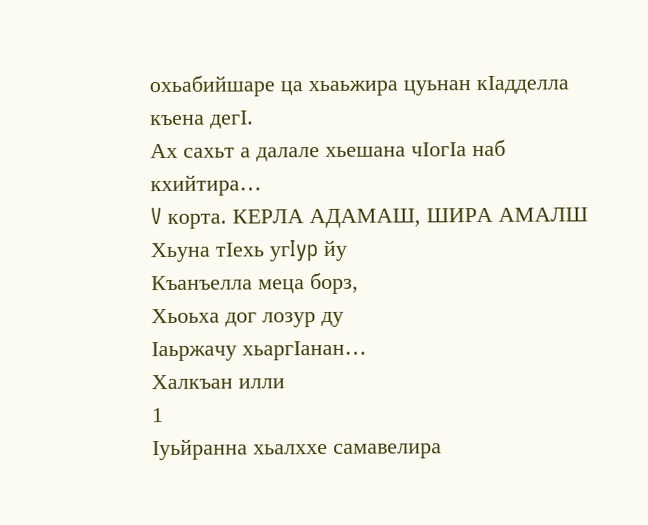охьабийшаре ца хьаьжира цуьнан кIадделла къена дeгI.
Ах сахьт а далале хьешана чIогIа наб кхийтира…
V корта. КЕРЛА АДАМАШ, ШИРА АМАЛШ
Хьуна тIехь yгIyp йу
Къанъелла меца борз,
Хьоьха дог лозур ду
Iаьржачу хьаргIанан…
Халкъан илли
1
Iуьйранна хьалххе самавелира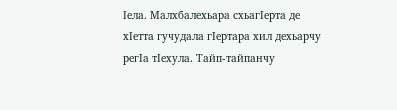Iела. Малхбалехьара схьагIерта де хIетта гучудала гIертара хил дехьарчу peгIa тIехула. Тайп-тайпанчу